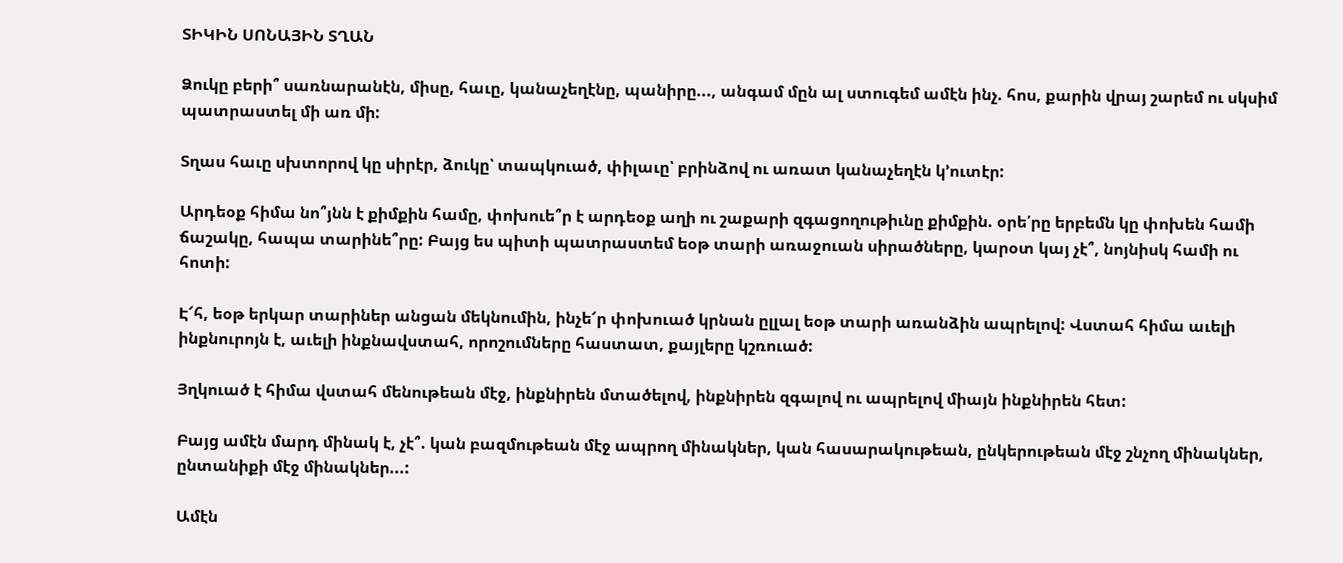ՏԻԿԻՆ ՍՈՆԱՅԻՆ ՏՂԱՆ

Ձուկը բերի՞ սառնարանէն, միսը, հաւը, կանաչեղէնը, պանիրը..., անգամ մըն ալ ստուգեմ ամէն ինչ. հոս, քարին վրայ շարեմ ու սկսիմ պատրաստել մի առ մի:

Տղաս հաւը սխտորով կը սիրէր, ձուկը՝ տապկուած, փիլաւը՝ բրինձով ու առատ կանաչեղէն կ՚ուտէր:

Արդեօք հիմա նո՞յնն է քիմքին համը, փոխուե՞ր է արդեօք աղի ու շաքարի զգացողութիւնը քիմքին. օրե՛րը երբեմն կը փոխեն համի ճաշակը, հապա տարինե՞րը: Բայց ես պիտի պատրաստեմ եօթ տարի առաջուան սիրածները, կարօտ կայ չէ՞, նոյնիսկ համի ու հոտի:

Է՜հ, եօթ երկար տարիներ անցան մեկնումին, ինչե՜ր փոխուած կրնան ըլլալ եօթ տարի առանձին ապրելով: Վստահ հիմա աւելի ինքնուրոյն է, աւելի ինքնավստահ, որոշումները հաստատ, քայլերը կշռուած:

Յղկուած է հիմա վստահ մենութեան մէջ, ինքնիրեն մտածելով, ինքնիրեն զգալով ու ապրելով միայն ինքնիրեն հետ:

Բայց ամէն մարդ մինակ է, չէ՞. կան բազմութեան մէջ ապրող մինակներ, կան հասարակութեան, ընկերութեան մէջ շնչող մինակներ, ընտանիքի մէջ մինակներ...:

Ամէն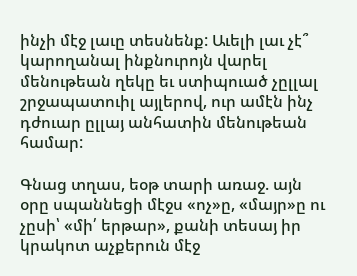ինչի մէջ լաւը տեսնենք: Աւելի լաւ չէ՞ կարողանալ ինքնուրոյն վարել մենութեան ղեկը եւ ստիպուած չըլլալ շրջապատուիլ այլերով, ուր ամէն ինչ դժուար ըլլայ անհատին մենութեան համար:

Գնաց տղաս, եօթ տարի առաջ. այն օրը սպաննեցի մէջս «ոչ»ը, «մայր»ը ու չըսի՝ «մի՛ երթար», քանի տեսայ իր կրակոտ աչքերուն մէջ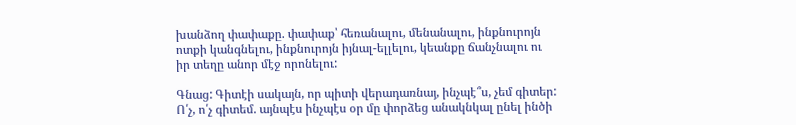խանձող փափաքը. փափաք՝ հեռանալու, մենանալու, ինքնուրոյն ոտքի կանգնելու, ինքնուրոյն իյնալ-ելլելու, կեանքը ճանչնալու ու իր տեղը անոր մէջ որոնելու:

Գնաց: Գիտէի սակայն, որ պիտի վերադառնայ, ինչպէ՞ս, չեմ գիտեր: Ո՛չ, ո՛չ գիտեմ. այնպէս ինչպէս օր մը փորձեց անակնկալ ընել ինծի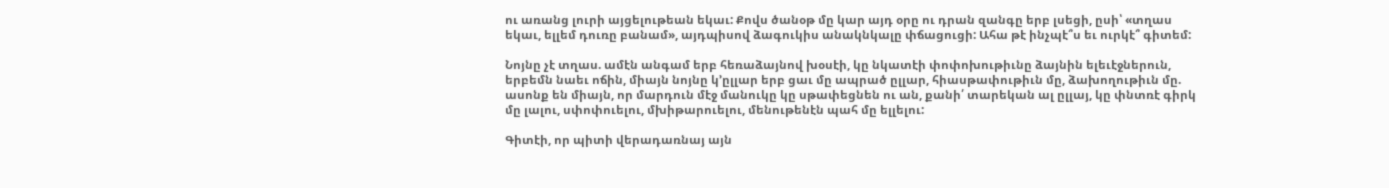ու առանց լուրի այցելութեան եկաւ: Քովս ծանօթ մը կար այդ օրը ու դրան զանգը երբ լսեցի, ըսի՝ «տղաս եկաւ, ելլեմ դուռը բանամ», այդպիսով ձագուկիս անակնկալը փճացուցի: Ահա թէ ինչպէ՞ս եւ ուրկէ՞ գիտեմ:

Նոյնը չէ տղաս. ամէն անգամ երբ հեռաձայնով խօսէի, կը նկատէի փոփոխութիւնը ձայնին ելեւէջներուն, երբեմն նաեւ ոճին, միայն նոյնը կ՚ըլլար երբ ցաւ մը ապրած ըլլար, հիասթափութիւն մը, ձախողութիւն մը. ասոնք են միայն, որ մարդուն մէջ մանուկը կը սթափեցնեն ու ան, քանի՛ տարեկան ալ ըլլայ, կը փնտռէ գիրկ մը լալու, սփոփուելու, մխիթարուելու, մենութենէն պահ մը ելլելու:

Գիտէի, որ պիտի վերադառնայ այն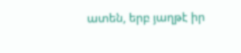ատեն, երբ յաղթէ իր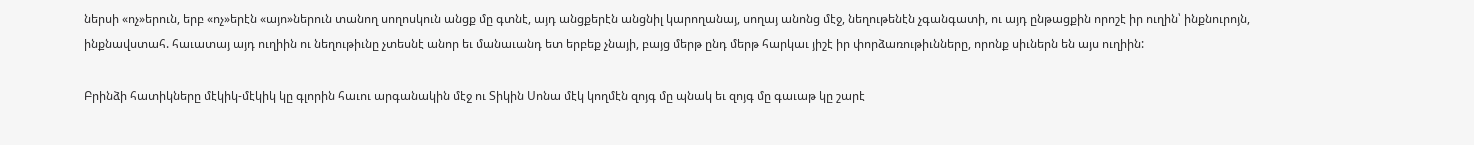ներսի «ոչ»երուն, երբ «ոչ»երէն «այո»ներուն տանող սողոսկուն անցք մը գտնէ, այդ անցքերէն անցնիլ կարողանայ, սողայ անոնց մէջ, նեղութենէն չգանգատի, ու այդ ընթացքին որոշէ իր ուղին՝ ինքնուրոյն, ինքնավստահ. հաւատայ այդ ուղիին ու նեղութիւնը չտեսնէ անոր եւ մանաւանդ ետ երբեք չնայի, բայց մերթ ընդ մերթ հարկաւ յիշէ իր փորձառութիւնները, որոնք սիւներն են այս ուղիին:

Բրինձի հատիկները մէկիկ-մէկիկ կը գլորին հաւու արգանակին մէջ ու Տիկին Սոնա մէկ կողմէն զոյգ մը պնակ եւ զոյգ մը գաւաթ կը շարէ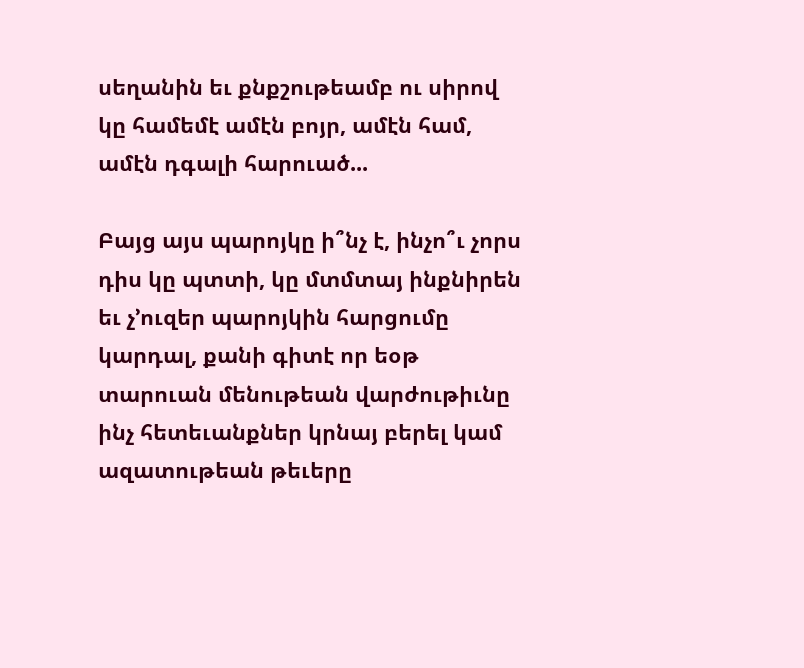սեղանին եւ քնքշութեամբ ու սիրով կը համեմէ ամէն բոյր, ամէն համ, ամէն դգալի հարուած...

Բայց այս պարոյկը ի՞նչ է, ինչո՞ւ չորս դիս կը պտտի, կը մտմտայ ինքնիրեն եւ չ՚ուզեր պարոյկին հարցումը կարդալ, քանի գիտէ որ եօթ տարուան մենութեան վարժութիւնը ինչ հետեւանքներ կրնայ բերել կամ ազատութեան թեւերը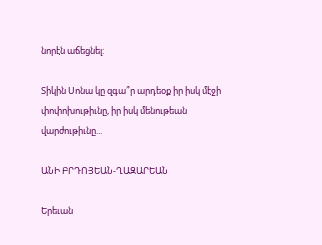նորէն աճեցնել:

Տիկին Սոնա կը զգա՞ր արդեօք իր իսկ մէջի փոփոխութիւնը, իր իսկ մենութեան վարժութիւնը...

ԱՆԻ ԲՐԴՈՅԵԱՆ-ՂԱԶԱՐԵԱՆ

Երեւան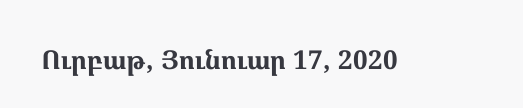Ուրբաթ, Յունուար 17, 2020